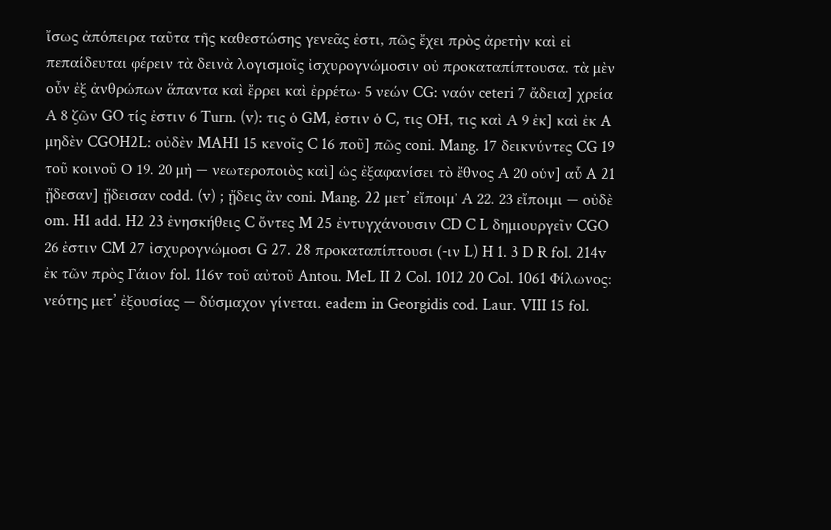ἴσως ἀπόπειρα ταῦτα τῆς καθεστώσης γενεᾶς ἐστι, πῶς ἔχει πρὸς ἀρετὴν καὶ εἰ πεπαίδευται φέρειν τὰ δεινὰ λογισμοῖς ἰσχυρογνώμοσιν οὐ προκαταπίπτουσα. τὰ μὲν οὖν ἐξ ἀνθρώπων ἅπαντα καὶ ἔρρει καὶ ἐρρέτω· 5 νεών CG: ναόν ceteri 7 ἄδεια] χρεία Α 8 ζῶν GO τίς ἐστιν 6 Turn. (v): τις ὁ GM, ἐστιν ὁ C, τις ΟΗ, τις καὶ Α 9 ἐκ] καὶ ἐκ A μηδὲν CGOH2L: οὐδὲν MAH1 15 κενοῖς C 16 ποῦ] πῶς coni. Mang. 17 δεικνύντες CG 19 τοῦ κοινοῦ Ο 19. 20 μὴ — νεωτεροποιὸς καὶ] ὡς ἐξαφανίσει τὸ ἔθνος Α 20 οὑν] αὗ A 21 ᾔδεσαν] ᾔδεισαν codd. (v) ; ᾔδεις ἂν coni. Mang. 22 μετ’ εἴποιμ᾿ Α 22. 23 εἴποιμι — οὐδὲ om. H1 add. H2 23 ἐνησκήθεις C ὄντες M 25 ἐντυγχάνουσιν CD C L δημιουργεῖν CGO 26 ἐστιν CM 27 ἰσχυρογνώμοσι G 27. 28 προκαταπίπτουσι (-ιν L) H 1. 3 D R fol. 214v ἐκ τῶν πρὸς Γάιον fol. 116v τοῦ αὐτοῦ Antou. MeL II 2 Col. 1012 20 Col. 1061 Φίλωνος: νεότης μετ’ ἐξουσίας — δύσμαχον γίνεται. eadem in Georgidis cod. Laur. VIII 15 fol.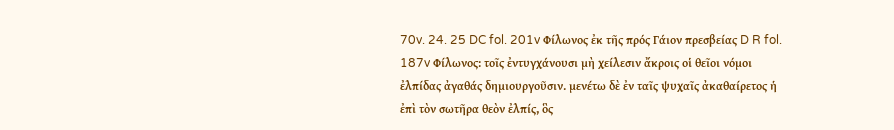70v. 24. 25 DC fol. 201v Φίλωνος ἐκ τῆς πρός Γάιον πρεσβείας D R fol. 187v Φίλωνος: τοῖς ἐντυγχάνουσι μὴ χείλεσιν ἄκροις οἱ θεῖοι νόμοι ἐλπίδας ἀγαθάς δημιουργοῦσιν. μενέτω δὲ ἐν ταῖς ψυχαῖς ἀκαθαίρετος ἡ ἐπὶ τὸν σωτῆρα θεὸν ἐλπίς, ὃς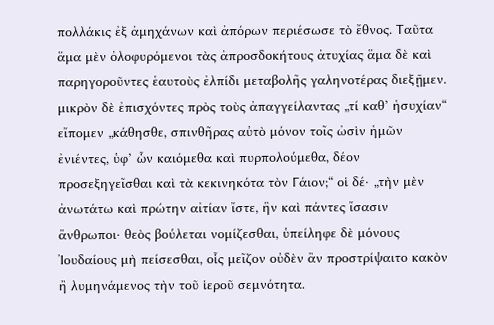πολλάκις ἐξ ἀμηχάνων καὶ ἀπόρων περιέσωσε τὸ ἔθνος. Ταῦτα ἅμα μὲν ὀλοφυρόμενοι τὰς ἀπροσδοκήτους ἀτυχίας ἅμα δὲ καὶ παρηγοροῦντες ἑαυτοὺς ἐλπίδι μεταβολῆς γαληνοτέρας διεξῇμεν. μικρὸν δὲ ἐπισχόντες πρὸς τοὺς ἀπαγγείλαντας „τί καθ’ ἡσυχίαν“ εἴπομεν „κάθησθε, σπινθῆρας αὐτὸ μόνον τοῖς ὠσὶν ἡμῶν ἐνιέντες, ὑφ’ ὧν καιόμεθα καὶ πυρπολούμεθα, δέον προσεξηγεῖσθαι καὶ τὰ κεκινηκότα τὸν Γάιον;“ οἱ δέ· „τὴν μὲν ἀνωτάτω καὶ πρώτην αἰτίαν ἴστε, ἣν καὶ πάντες ἴσασιν ἄνθρωποι· θεὸς βούλεται νομίζεσθαι, ὑπείληφε δὲ μόνους Ἰουδαίους μὴ πείσεσθαι, οἷς μεῖζον οὐδὲν ἂν προστρίψαιτο κακὸν ἢ λυμηνάμενος τὴν τοῦ ἱεροῦ σεμνότητα.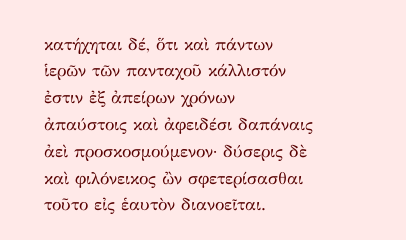κατήχηται δέ, ὅτι καὶ πάντων ἱερῶν τῶν πανταχοῦ κάλλιστόν ἐστιν ἐξ ἀπείρων χρόνων ἀπαύστοις καὶ ἀφειδέσι δαπάναις ἀεὶ προσκοσμούμενον· δύσερις δὲ καὶ φιλόνεικος ὢν σφετερίσασθαι τοῦτο εἰς ἑαυτὸν διανοεῖται.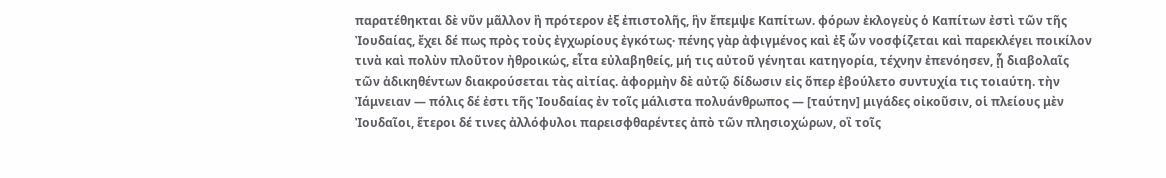παρατέθηκται δὲ νῦν μᾶλλον ἢ πρότερον ἐξ ἐπιστολῆς, ἣν ἔπεμψε Καπίτων. φόρων ἐκλογεὺς ὁ Καπίτων ἐστὶ τῶν τῆς Ἰουδαίας, ἔχει δέ πως πρὸς τοὺς ἐγχωρίους ἐγκότως· πένης γὰρ ἀφιγμένος καὶ ἐξ ὧν νοσφίζεται καὶ παρεκλέγει ποικίλον τινὰ καὶ πολὺν πλοῦτον ἠθροικώς, εἶτα εὐλαβηθείς, μή τις αὐτοῦ γένηται κατηγορία, τέχνην ἐπενόησεν, ᾗ διαβολαῖς τῶν ἀδικηθέντων διακρούσεται τὰς αἰτίας. ἀφορμὴν δὲ αὐτῷ δίδωσιν εἰς ὅπερ ἐβούλετο συντυχία τις τοιαύτη. τὴν Ἰάμνειαν — πόλις δέ ἐστι τῆς Ἰουδαίας ἐν τοῖς μάλιστα πολυάνθρωπος — [ταύτην] μιγάδες οἰκοῦσιν, οἱ πλείους μὲν Ἰουδαῖοι, ἕτεροι δέ τινες ἀλλόφυλοι παρεισφθαρέντες ἀπὸ τῶν πλησιοχώρων, οἳ τοῖς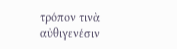τρόπον τινὰ αὐθιγενέσιν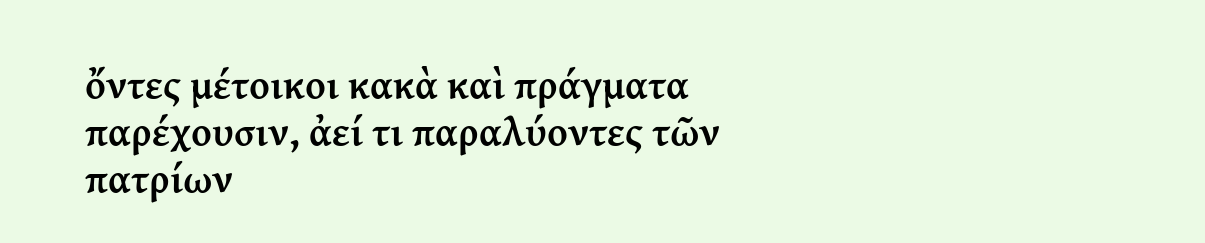ὄντες μέτοικοι κακὰ καὶ πράγματα παρέχουσιν, ἀεί τι παραλύοντες τῶν πατρίων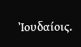Ἰουδαίοις.